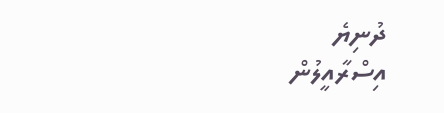ދުނިޔެ
އިސްރާއީލުން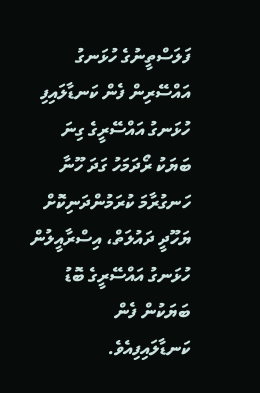ފަލަސްތީނުގެ ހުޅަނގު އައްސޭރިން ފެން ކަނޑާލައިފި
ހުޅަނގު އައްސޭރީގެ ގިނަ ބަޔަކު ރޯދަމަހު ގަދަ ހޫނާ ހަނގުރާމަ ކުރަމުންދަނިކޮށް ޔަހޫދީ ދައުލަތް، އިސްރާއީލުން ހުޅަނގު އައްސޭރީގެ ބޮޑު ބަޔަކުން ފެން ކަނޑާލައިފިއެވެ.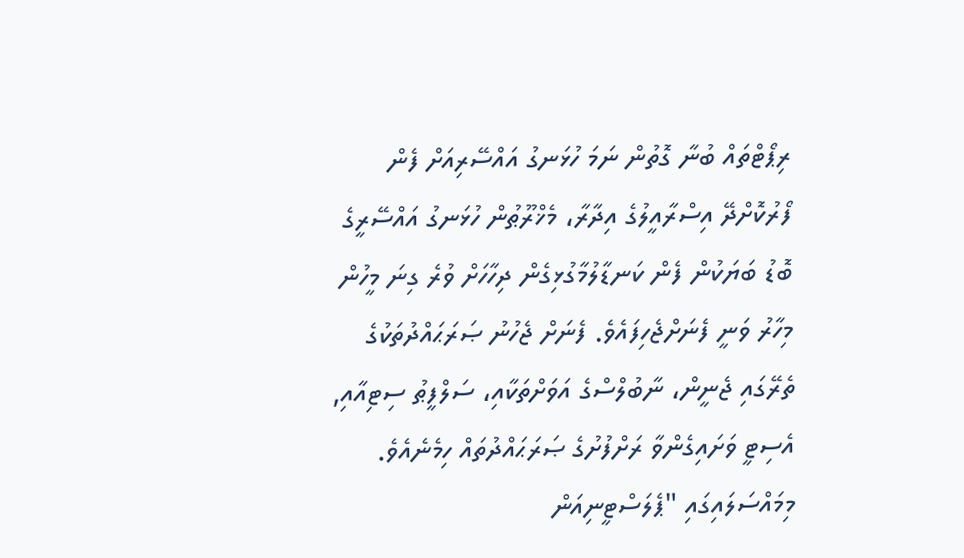ރިޕޯޓްތައް ބުނާ ގޮތުން ނަމަ ހުޅަނގު އައްސޭރިއަށް ފެން ފޯރުކޮށްދޭ އިސްރާއީލުގެ އިދާރާ، މެޚްރޫޠުން ހުޅަނގު އައްސޭރީގެ ބޮޑު ބަޔަކުން ފެން ކަނޑާލުމާގުޅިގެން ދިހާހަށް ވުރެ ގިނަ މީހުން މިހާރު ވަނީ ފެނަށްޖެހިފައެވެ. ފެނަށް ޖެހުނު ޞަރަޙައްދުތަކުގެ ތެރޭގައި ޖެނީން، ނާބުލްސްގެ އަވަށްތަކާއި، ސަލްފީޠު ސިޓިއާއި, އެސިޓީ ވަށައިގެންވާ ރަށްފުށުގެ ޞަރަޙައްދުތައް ހިމެނެއެވެ.
މިމައްސަލައިގައި "ޕެލަސްޓީނިއަން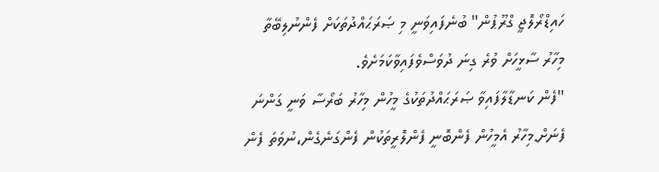ހައިޑްރޯލޮޖީ ގްރޫޕުން" ބުނެފައިވަނީ މި ޞަރަޙައްދުތަކަށް ފެންނުލިބޭތާ މިހާރު ސާޅީހަށް ވުރެ ގިނަ ދުވަސްވެފައިވާކަމަށެވެ.
"ފެން ކަނޑާލާފައިވާ ޞަރަޙައްދުތަކުގެ މީހުން މިހާރު ބަރޯސާ ވަނީ ގަންނަ ފެނަށް.މިހާރު އެމީހުން ފެންބޮނީ ފެންލޮރީތަކުން ފެންގަނެގެން،ނުވަތަ ފެން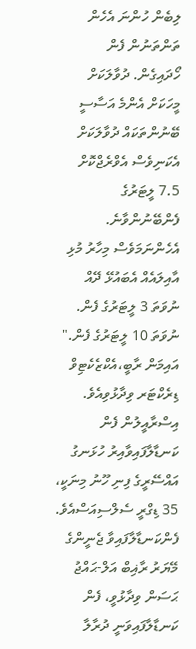ލިބެން ހުންނަ އެހެން ތަންތަނުން ފެން ހޯދައިގެން. ދުވާލަކަށް މީހަކަށް އެންމެ އަސާސީ ބޭނުންތަކައް ދުވާލަކަށް އެކަނިވެސް އެވްރެޖްކޮށް 7.5 ލީޓަރުގެ ފެންބޭނުންވާނެ. އެހެންނަމަވެސް މިހާރު މުޅި އާއިލައެއް އެބައުޅޭ ދޭއް ނުވަތަ 3 ލީޓަރުގެ ފެން. ނުވަތަ 10 ލީޓަރުގެ ފެން." އައިމަން ރާބީ،އެކްޒެކެޓިވް ޑިރެކްޓަރ ވިދާޅުވިއެވެ.
އިސްރާއީލުން ފެން ކަނޑާލާފައިވާއިރު ހުޅަނގު އައްސޭރީގެ ފިނި ހޫނު މިނަކީ، 35 ޑިގްރީ ސެލްސިއަސްއެވެ. ފެންކަނޑާލާފައިވާ ޖެނީންގެ މޭޔަރު ރާޣިބް އަލް-ޙައްޖު ޙަސަން ވިދާޅުވީ، ފެން ކަނޑާލާފައިވަނީ ދުރާލާ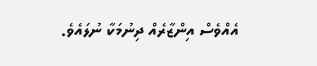އެއްވެސް އިންޒާރެއް ދިނުމަކާ ނުލައެވެ.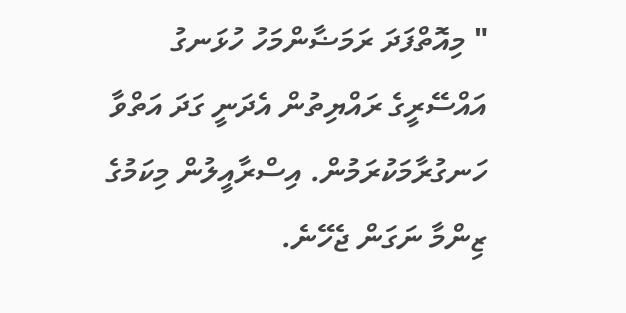" މިއޮތްފަދަ ރަމަޟާންމަހު ހުޅަނގު އައްސޭރީގެ ރައްޔިތުން އެދަނީ ގަދަ އަތްވާ ހަނގުރާމަކުރަމުން. އިސްރާއީލުން މިކަމުގެ ޒިންމާ ނަގަން ޖެހޭނެ.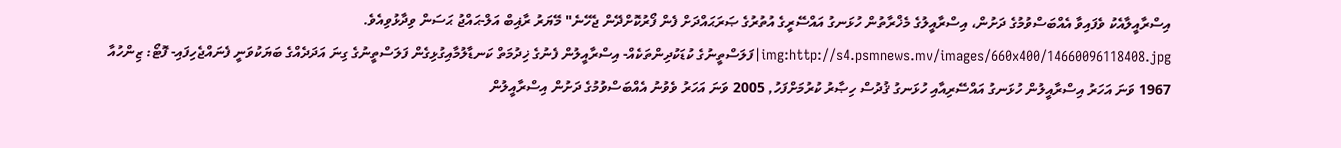އިސްރާއީލާއެކު ވެފައިވާ އެއްބަސްވުމުގެ ދަށުން، އިސްރާއީލުގެ މެޚްރާތުން ހުޅަނގު އައްސޭރީގެ އުތުރުގެ ޞަރަޙައްދަށް ފެން ފޯރުކޮށްދޭން ޖެހޭނެ" މޭޔަރު ރާޣިބް އަލް-ޙައްޖު ޙަސަން ވިދާޅުވިއެވެ.
img:http://s4.psmnews.mv/images/660x400/14660096118408.jpg|ފަލަސްތީނުގެ ކުޑަކުދިންތަކެއް- އިސްރާއީލުން ފެނުގެ ޚިދުމަތް ކަނޑާލުމާއިގުޅިގެން ފަލަސްތީނުގެ ގިނަ އަދަދެއްގެ ބަޔަކުވަނީ ފެނައްޖެހިފައި- ފޮޓޯ: ޒިންހުއާ
1967 ވަނަ އަހަރު އިސްރާއީލުން ހުޅަނގު އައްސޭރިއާއި ހުޅަނގު ޤުދުސް ހިޞާރު ކުރުމަށްފަހު, 2005 ވަނަ އަހަރު ވެވުނު އެއްބަސްވުމުގެ ދަށުން އިސްރާއީލުން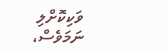ވަކިކޮށްލި ނަމަވެސް،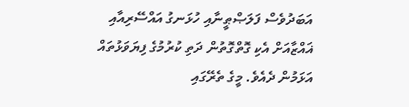އަބަދުވެސް ފަލަޞްޠީނާއި ހުޅަނގު އައްސޭރިއާއި ޣައްޒާއަށް އެކި ގޮތްގޮތުން ދަތި ކުރުމުގެ ފިޔަވަޅުތައް އަޅަމުން ދެއެވެ. މީގެ ތެރޭގައި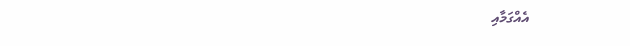އެއްގަމާއި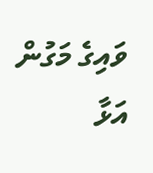ވައިގެ މަގުން އަޅާ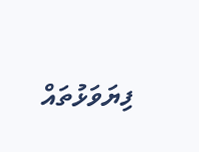ފިޔަވަޅުތައް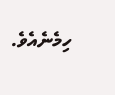ހިމެނެއެވެ.